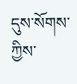དུས་སོགས་ཀྱིས་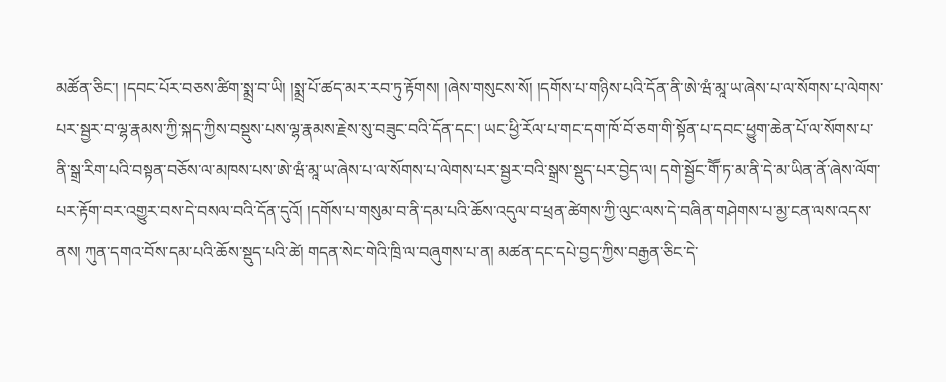མཚོན་ཅིང་། །དབང་པོར་བཅས་ཚིག་སྨྲ་བ་ཡི། །སྨྲ་པོ་ཚད་མར་རབ་ཏུ་རྟོགས། །ཞེས་གསུངས་སོ། །དགོས་པ་གཉིས་པའི་དོན་ནི་ཨེ་ཝཾ་མཱ་ཡ་ཞེས་པ་ལ་སོགས་པ་ལེགས་པར་སྦྱར་བ་ལྷ་རྣམས་ཀྱི་སྐད་ཀྱིས་བསྡུས་པས་ལྷ་རྣམས་རྗེས་སུ་བཟུང་བའི་དོན་དང་། ཡང་ཕྱི་རོལ་པ་གང་དག་ཁོ་བོ་ཅག་གི་སྟོན་པ་དབང་ཕྱུག་ཆེན་པོ་ལ་སོགས་པ་ནི་སྒྲ་རིག་པའི་བསྟན་བཅོས་ལ་མཁས་པས་ཨེ་ཝཾ་མཱ་ཡ་ཞེས་པ་ལ་སོགས་པ་ལེགས་པར་སྦྱར་བའི་སྒྲས་སྡུད་པར་བྱེད་ལ། དགེ་སྦྱོང་གཽ་ཏ་མ་ནི་དེ་མ་ཡིན་ནོ་ཞེས་ལོག་པར་རྟོག་བར་འགྱུར་བས་དེ་བསལ་བའི་དོན་དུའོ། །དགོས་པ་གསུམ་བ་ནི་དམ་པའི་ཆོས་འདུལ་བ་ཕྲན་ཚེགས་ཀྱི་ལུང་ལས་དེ་བཞིན་གཤེགས་པ་མྱ་ངན་ལས་འདས་ནས། ཀུན་དགའ་བོས་དམ་པའི་ཆོས་སྡུད་པའི་ཚེ། གདན་སེང་གེའི་ཁྲི་ལ་བཞུགས་པ་ན། མཚན་དང་དཔེ་བྱད་ཀྱིས་བརྒྱན་ཅིང་དེ་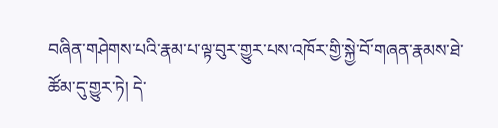བཞིན་གཤེགས་པའི་རྣམ་པ་ལྟ་བུར་གྱུར་པས་འཁོར་གྱི་སྐྱེ་བོ་གཞན་རྣམས་ཐེ་ཚོམ་དུ་གྱུར་ཏེ། དེ་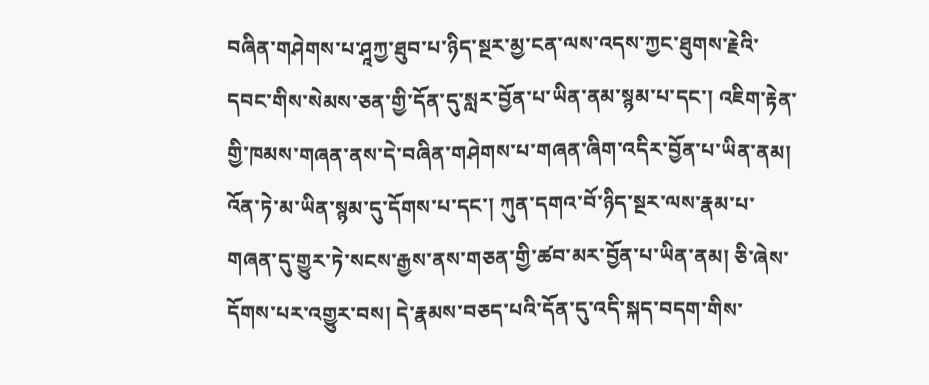བཞིན་གཤེགས་པ་ཤཱཀྱ་ཐུབ་པ་ཉིད་སྔར་མྱ་ངན་ལས་འདས་ཀྱང་ཐུགས་རྗེའི་དབང་གིས་སེམས་ཅན་གྱི་དོན་དུ་སླར་བྱོན་པ་ཡིན་ནམ་སྙམ་པ་དང་། འཇིག་རྟེན་གྱི་ཁམས་གཞན་ནས་དེ་བཞིན་གཤེགས་པ་གཞན་ཞིག་འདིར་བྱོན་པ་ཡིན་ནམ། འོན་ཏེ་མ་ཡིན་སྙམ་དུ་དོགས་པ་དང་། ཀུན་དགའ་བོ་ཉིད་སྔར་ལས་རྣམ་པ་གཞན་དུ་གྱུར་ཏེ་སངས་རྒྱས་ནས་གཅན་གྱི་ཚབ་མར་བྱོན་པ་ཡིན་ནམ། ཅི་ཞེས་དོགས་པར་འགྱུར་བས། དེ་རྣམས་བཅད་པའི་དོན་དུ་འདི་སྐད་བདག་གིས་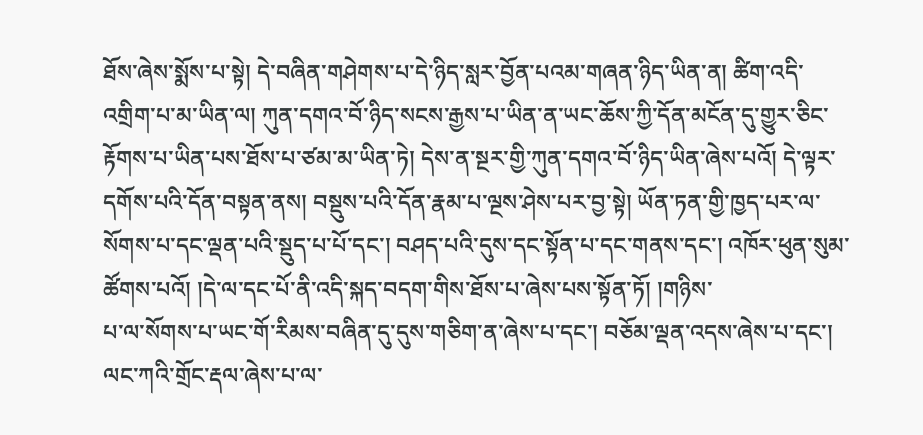ཐོས་ཞེས་སྨོས་པ་སྟེ། དེ་བཞིན་གཤེགས་པ་དེ་ཉིད་སླར་བྱོན་པའམ་གཞན་ཉིད་ཡིན་ན། ཚིག་འདི་འགྲིག་པ་མ་ཡིན་ལ། ཀུན་དགའ་བོ་ཉིད་སངས་རྒྱས་པ་ཡིན་ན་ཡང་ཆོས་ཀྱི་དོན་མངོན་དུ་གྱུར་ཅིང་རྟོགས་པ་ཡིན་པས་ཐོས་པ་ཙམ་མ་ཡིན་ཏེ། དེས་ན་སྔར་གྱི་ཀུན་དགའ་བོ་ཉིད་ཡིན་ཞེས་པའོ། དེ་ལྟར་དགོས་པའི་དོན་བསྟན་ནས། བསྡུས་པའི་དོན་རྣམ་པ་ལྔས་ཤེས་པར་བྱ་སྟེ། ཡོན་ཏན་གྱི་ཁྱད་པར་ལ་སོགས་པ་དང་ལྡན་པའི་སྡུད་པ་པོ་དང་། བཤད་པའི་དུས་དང་སྟོན་པ་དང་གནས་དང་། འཁོར་ཕུན་སུམ་ཚོགས་པའོ། །དེ་ལ་དང་པོ་ནི་འདི་སྐད་བདག་གིས་ཐོས་པ་ཞེས་པས་སྟོན་ཏོ། །གཉིས་
པ་ལ་སོགས་པ་ཡང་གོ་རིམས་བཞིན་དུ་དུས་གཅིག་ན་ཞེས་པ་དང་། བཅོམ་ལྡན་འདས་ཞེས་པ་དང་། ལང་ཀའི་གྲོང་རྡལ་ཞེས་པ་ལ་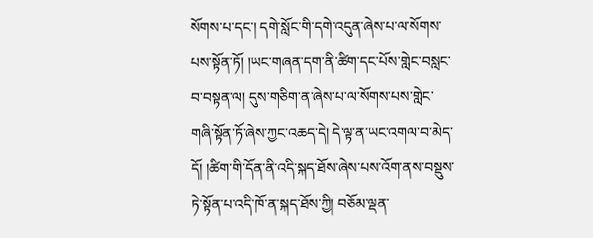སོགས་པ་དང་། དགེ་སློང་གི་དགེ་འདུན་ཞེས་པ་ལ་སོགས་པས་སྟོན་ཏོ། །ཡང་གཞན་དག་ནི་ཚིག་དང་པོས་གླེང་བསླང་བ་བསྟན་ལ། དུས་གཅིག་ན་ཞེས་པ་ལ་སོགས་པས་གླེང་གཞི་སྟོན་ཏོ་ཞེས་ཀྱང་འཆད་དེ། དེ་ལྟ་ན་ཡང་འགལ་བ་མེད་དོ། །ཚིག་གི་དོན་ནི་འདི་སྐད་ཐོས་ཞེས་པས་འོག་ནས་བསྡུས་ཏེ་སྟོན་པ་འདི་ཁོ་ན་སྐད་ཐོས་ཀྱི། བཅོམ་ལྡན་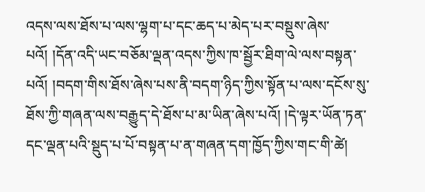འདས་ལས་ཐོས་པ་ལས་ལྷག་པ་དང་ཆད་པ་མེད་པར་བསྡུས་ཞེས་པའོ། །དོན་འདི་ཡང་བཅོམ་ལྡན་འདས་ཀྱིས་ཁ་སྦྱོར་ཐིག་ལེ་ལས་བསྟན་པའོ། །བདག་གིས་ཐོས་ཞེས་པས་ནི་བདག་ཉིད་ཀྱིས་སྟོན་པ་ལས་དངོས་སུ་ཐོས་ཀྱི་གཞན་ལས་བརྒྱུད་དེ་ཐོས་པ་མ་ཡིན་ཞེས་པའོ། །དེ་ལྟར་ཡོན་ཏན་དང་ལྡན་པའི་སྡུད་པ་པོ་བསྟན་པ་ན་གཞན་དག་ཁྱོད་ཀྱིས་གང་གི་ཚེ།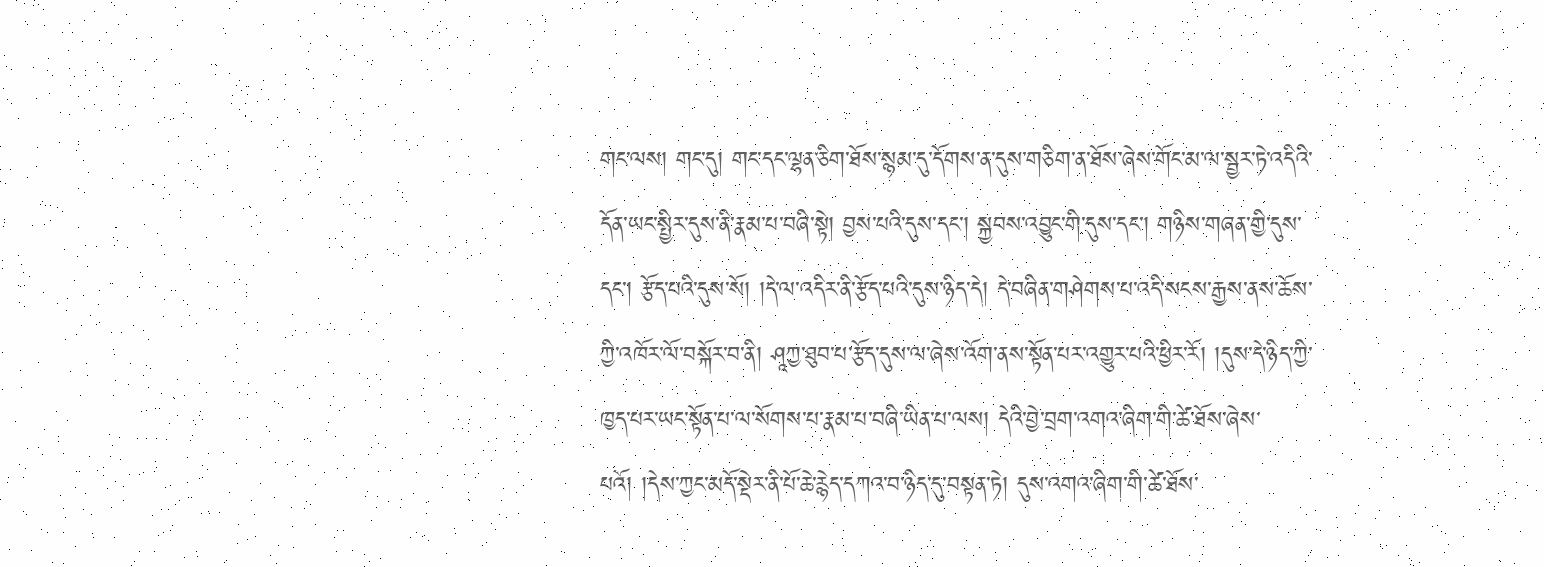གང་ལས། གང་དུ། གང་དང་ལྷན་ཅིག་ཐོས་སྙམ་དུ་དོགས་ན་དུས་གཅིག་ན་ཐོས་ཞེས་གོང་མ་ལ་སྦྱར་ཏེ་འདིའི་དོན་ཡང་སྤྱིར་དུས་ནི་རྣམ་པ་བཞི་སྟེ། བྱས་པའི་དུས་དང་། སྐྱབས་འབྱུང་གི་དུས་དང་། གཉིས་གཞན་གྱི་དུས་དང་། རྩོད་པའི་དུས་སོ། །དེ་ལ་འདིར་ནི་རྩོད་པའི་དུས་ཉིད་དེ། དེ་བཞིན་གཤེགས་པ་འདི་སངས་རྒྱས་ནས་ཆོས་ཀྱི་འཁོར་ལོ་བསྐོར་བ་ནི། ཤཱཀྱ་ཐུབ་པ་རྩོད་དུས་ལ་ཞེས་འོག་ནས་སྟོན་པར་འགྱུར་པའི་ཕྱིར་རོ། །དུས་དེ་ཉིད་ཀྱི་ཁྱད་པར་ཡང་སྟོན་པ་ལ་སོགས་པ་རྣམ་པ་བཞི་ཡིན་པ་ལས། དེའི་བྱེ་བྲག་འགའ་ཞིག་གི་ཚེ་ཐོས་ཞེས་པའོ། །དེས་ཀྱང་མདོ་སྡེར་ནི་པོ་ཆེ་རྙེད་དཀའ་བ་ཉིད་དུ་བསྟན་ཏེ། དུས་འགའ་ཞིག་གི་ཚེ་ཐོས་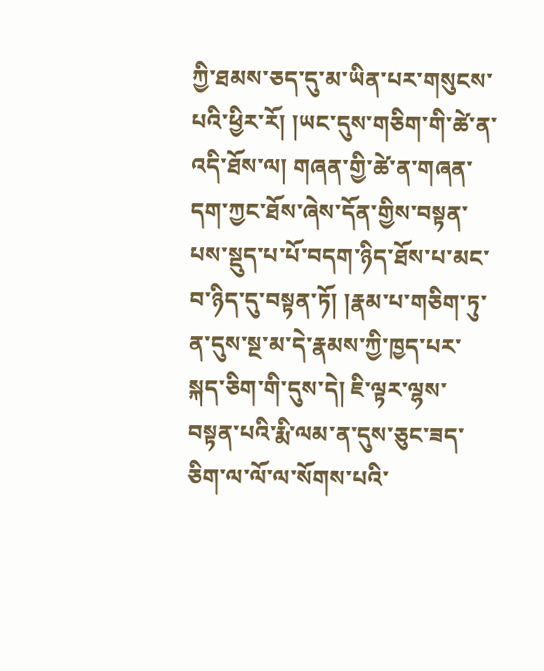ཀྱི་ཐམས་ཅད་དུ་མ་ཡིན་པར་གསུངས་པའི་ཕྱིར་རོ། །ཡང་དུས་གཅིག་གི་ཚེ་ན་འདི་ཐོས་ལ། གཞན་གྱི་ཚེ་ན་གཞན་དག་ཀྱང་ཐོས་ཞེས་དོན་གྱིས་བསྟན་པས་སྡུད་པ་པོ་བདག་ཉིད་ཐོས་པ་མང་བ་ཉིད་དུ་བསྟན་ཏོ། །རྣམ་པ་གཅིག་ཏུ་ན་དུས་སྔ་མ་དེ་རྣམས་ཀྱི་ཁྱད་པར་སྐད་ཅིག་གི་དུས་དེ། ཇི་ལྟར་ལྷས་བསྟན་པའི་རྨི་ལམ་ན་དུས་ཅུང་ཟད་ཅིག་ལ་ལོ་ལ་སོགས་པའི་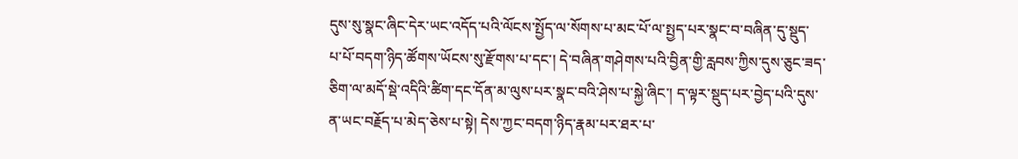དུས་སུ་སྣང་ཞིང་དེར་ཡང་འདོད་པའི་ལོངས་སྤྱོད་ལ་སོགས་པ་མང་པོ་ལ་སྤྱད་པར་སྣང་བ་བཞིན་དུ་སྡུད་
པ་པོ་བདག་ཉིད་ཚོགས་ཡོངས་སུ་རྫོགས་པ་དང་། དེ་བཞིན་གཤེགས་པའི་བྱིན་གྱི་རླབས་ཀྱིས་དུས་ཅུང་ཟད་ཅིག་ལ་མདོ་སྡེ་འདིའི་ཚིག་དང་དོན་མ་ལུས་པར་སྣང་བའི་ཤེས་པ་སྐྱེ་ཞིང་། ད་ལྟར་སྡུད་པར་བྱེད་པའི་དུས་ན་ཡང་བརྗོད་པ་མེད་ཅེས་པ་སྟེ། དེས་ཀྱང་བདག་ཉིད་རྣམ་པར་ཐར་པ་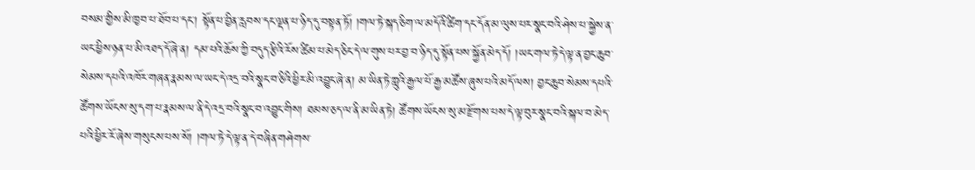བསམ་གྱིས་མི་ཁྱབ་པ་ཐོབ་པ་དང་། སྟོན་པ་བྱིན་རླབས་དང་ལྡན་པ་ཉིད་དུ་བསྟན་ཏོ། །གལ་ཏེ་སྐད་ཅིག་ལ་མདོའི་ཚིག་དང་དོན་མ་ལུས་པར་སྣང་བའི་ཤེས་པ་སྐྱེས་ན་ཡང་ཕྱིས་ཉན་པ་མི་འཐད་དོ་ཞེ་ན། དམ་པའི་ཆོས་ཀྱི་བདུད་རྩིའི་རོས་ཚིམ་པ་མེད་ཅིང་དེ་ལ་གུས་པར་བྱ་བ་ཉིད་དུ་སྟོན་པས་སྐྱོན་མེད་དོ། །ཡང་གལ་ཏེ་དེ་ལྟ་ན་བྱང་ཆུབ་སེམས་དཔའི་འཁོར་གཞན་རྣམས་ལ་ཡང་དེ་འདྲ་བའི་སྣང་བ་ཅིའི་ཕྱིར་མི་འབྱུང་ཞེ་ན། མ་ཡིན་ཏེ་ཀླུའི་རྒྱལ་པོ་རྒྱ་མཚོས་ཞུས་པའི་མདོ་ལས། བྱང་ཆུབ་སེམས་དཔའི་ཚོགས་ཡོངས་སུ་དག་པ་རྣམས་ལ་ནི་དེ་འདྲ་བའི་སྣང་བ་འབྱུང་གིས། ཐམས་ཅད་ལ་ནི་མ་ཡིན་ཏེ། ཚོགས་ཡོངས་སུ་མ་རྫོགས་པས་དེ་ལྟ་བུར་སྣང་བའི་སྐལ་བ་མེད་པའི་ཕྱིར་རོ་ཞེས་གསུངས་པས་སོ། །གལ་ཏེ་དེ་ལྟ་ན་དེ་བཞིན་གཤེགས་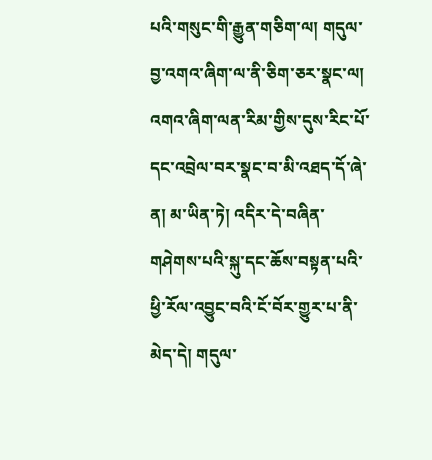པའི་གསུང་གི་རྒྱུན་གཅིག་ལ། གདུལ་བྱ་འགའ་ཞིག་ལ་ནི་ཅིག་ཅར་སྣང་ལ། འགའ་ཞིག་ལན་རིམ་གྱིས་དུས་རིང་པོ་དང་འབྲེལ་བར་སྣང་བ་མི་འཐད་དོ་ཞེ་ན། མ་ཡིན་ཏེ། འདིར་དེ་བཞིན་གཤེགས་པའི་སྐུ་དང་ཆོས་བསྟན་པའི་ཕྱི་རོལ་འབྱུང་བའི་ངོ་བོར་གྱུར་པ་ནི་མེད་དེ། གདུལ་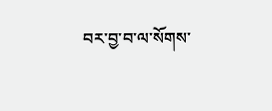བར་བྱ་བ་ལ་སོགས་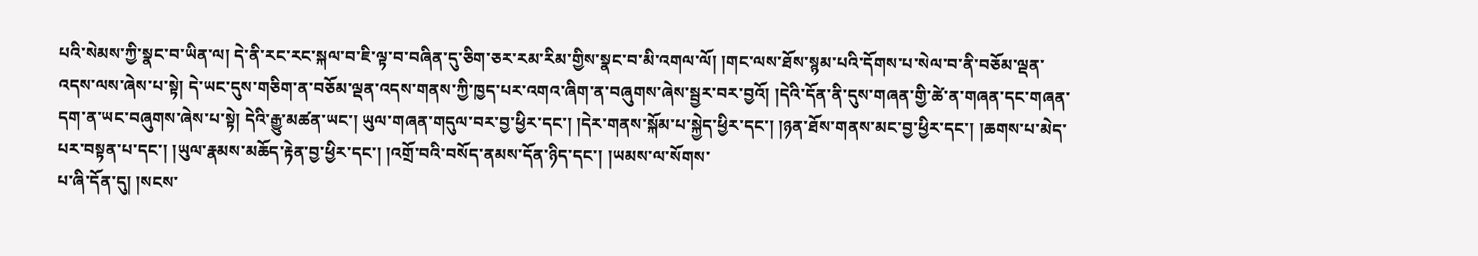པའི་སེམས་ཀྱི་སྣང་བ་ཡིན་ལ། དེ་ནི་རང་རང་སྐལ་བ་ཇི་ལྟ་བ་བཞིན་དུ་ཅིག་ཅར་རམ་རིམ་གྱིས་སྣང་བ་མི་འགལ་ལོ། །གང་ལས་ཐོས་སྙམ་པའི་དོགས་པ་སེལ་བ་ནི་བཅོམ་ལྡན་འདས་ལས་ཞེས་པ་སྟེ། དེ་ཡང་དུས་གཅིག་ན་བཅོམ་ལྡན་འདས་གནས་ཀྱི་ཁྱད་པར་འགའ་ཞིག་ན་བཞུགས་ཞེས་སྦྱར་བར་བྱའོ། །དེའི་དོན་ནི་དུས་གཞན་གྱི་ཚེ་ན་གཞན་དང་གཞན་དག་ན་ཡང་བཞུགས་ཞེས་པ་སྟེ། དེའི་རྒྱུ་མཚན་ཡང་། ཡུལ་གཞན་གདུལ་བར་བྱ་ཕྱིར་དང་། །དེར་གནས་སྐོམ་པ་སྐྱེད་ཕྱིར་དང་། །ཉན་ཐོས་གནས་མང་བྱ་ཕྱིར་དང་། །ཆགས་པ་མེད་པར་བསྟན་པ་དང་། །ཡུལ་རྣམས་མཆོད་རྟེན་བྱ་ཕྱིར་དང་། །འགྲོ་བའི་བསོད་ནམས་དོན་ཉིད་དང་། །ཡམས་ལ་སོགས་
པ་ཞི་དོན་དུ། །སངས་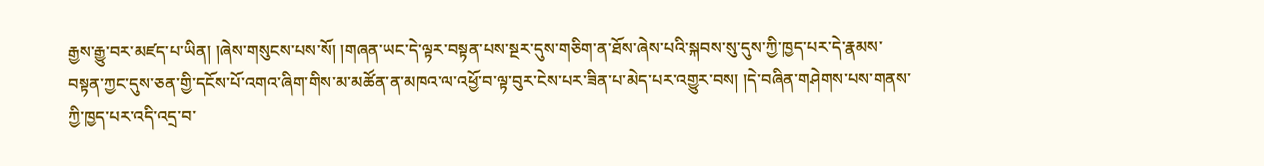རྒྱས་རྒྱུ་བར་མཛད་པ་ཡིན། །ཞེས་གསུངས་པས་སོ། །གཞན་ཡང་དེ་ལྟར་བསྟན་པས་སྔར་དུས་གཅིག་ན་ཐོས་ཞེས་པའི་སྐབས་སུ་དུས་ཀྱི་ཁྱད་པར་དེ་རྣམས་བསྟན་ཀྱང་དུས་ཅན་གྱི་དངོས་པོ་འགའ་ཞིག་གིས་མ་མཚོན་ན་མཁའ་ལ་འཕྱོ་བ་ལྟ་བུར་ངེས་པར་ཟིན་པ་མེད་པར་འགྱུར་བས། །དེ་བཞིན་གཤེགས་པས་གནས་ཀྱི་ཁྱད་པར་འདི་འདྲ་བ་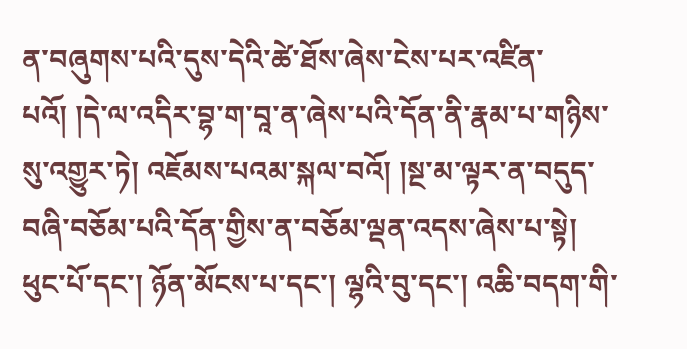ན་བཞུགས་པའི་དུས་དེའི་ཚེ་ཐོས་ཞེས་ངེས་པར་འཛིན་པའོ། །དེ་ལ་འདིར་བྷ་ག་བཱ་ན་ཞེས་པའི་དོན་ནི་རྣམ་པ་གཉིས་སུ་འགྱུར་ཏེ། འཇོམས་པའམ་སྐལ་བའོ། །སྔ་མ་ལྟར་ན་བདུད་བཞི་བཅོམ་པའི་དོན་གྱིས་ན་བཅོམ་ལྡན་འདས་ཞེས་པ་སྟེ། ཕུང་པོ་དང་། ཉོན་མོངས་པ་དང་། ལྷའི་བུ་དང་། འཆི་བདག་གི་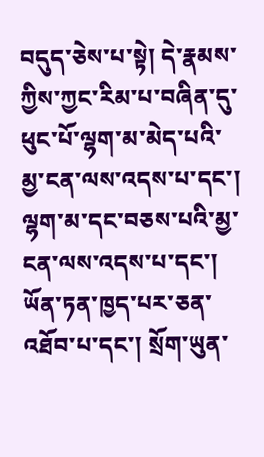བདུད་ཅེས་པ་སྟེ། དེ་རྣམས་ཀྱིས་ཀྱང་རིམ་པ་བཞིན་དུ་ཕུང་པོ་ལྷག་མ་མེད་པའི་མྱ་ངན་ལས་འདས་པ་དང་། ལྷག་མ་དང་བཅས་པའི་མྱ་ངན་ལས་འདས་པ་དང་། ཡོན་ཏན་ཁྱད་པར་ཅན་འཐོབ་པ་དང་། སྲོག་ཡུན་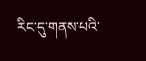རིང་དུ་གནས་པའི་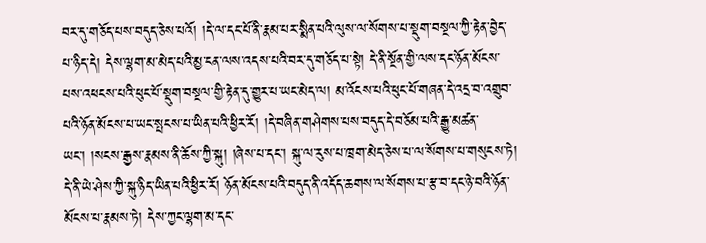བར་དུ་གཅོད་པས་བདུད་ཅེས་པའོ། །དེ་ལ་དང་པོ་ནི་རྣམ་པར་སྨིན་པའི་ལུས་ལ་སོགས་པ་སྡུག་བསྔལ་ཀྱི་རྟེན་བྱེད་པ་ཉིད་དེ། དེས་ལྷག་མ་མེད་པའི་མྱ་ངན་ལས་འདས་པའི་བར་དུ་གཅོད་པ་སྟེ། དེ་ནི་སྔོན་གྱི་ལས་དང་ཉོན་མོངས་པས་འཕངས་པའི་ཕུང་པོ་སྡུག་བསྔལ་གྱི་རྟེན་དུ་གྱུར་པ་ཡང་མེད་ལ། མ་འོངས་པའི་ཕུང་པོ་གཞན་དེ་འདྲ་བ་འགྲུབ་པའི་ཉོན་མོངས་པ་ཡང་སྤངས་པ་ཡིན་པའི་ཕྱིར་རོ། །དེ་བཞིན་གཤེགས་པས་བདུད་དེ་བཅོམ་པའི་རྒྱུ་མཚན་ཡང་། །སངས་རྒྱས་རྣམས་ནི་ཆོས་ཀྱི་སྐུ། །ཞེས་པ་དང་། སྐུ་ལ་རུས་པ་ཁྲག་མེད་ཅེས་པ་ལ་སོགས་པ་གསུངས་ཏེ། དེ་ནི་ཡེ་ཤེས་ཀྱི་སྐུ་ཉིད་ཡིན་པའི་ཕྱིར་རོ། ཉོན་མོངས་པའི་བདུད་ནི་འདོད་ཆགས་ལ་སོགས་པ་རྩ་བ་དང་ཉེ་བའི་ཉོན་མོངས་པ་རྣམས་ཏེ། དེས་ཀྱང་ལྷག་མ་དང་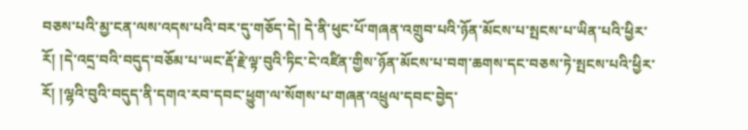བཅས་པའི་མྱ་ངན་ལས་འདས་པའི་བར་དུ་གཅོད་དེ། དེ་ནི་ཕུང་པོ་གཞན་འགྲུབ་པའི་ཉོན་མོངས་པ་སྤངས་པ་ཡིན་པའི་ཕྱིར་རོ། །དེ་འདྲ་བའི་བདུད་བཅོམ་པ་ཡང་རྡོ་རྗེ་ལྟ་བུའི་ཏིང་ངེ་འཛིན་གྱིས་ཉོན་མོངས་པ་བག་ཆགས་དང་བཅས་ཏེ་སྤངས་པའི་ཕྱིར་རོ། །ལྷའི་བུའི་བདུད་ནི་དགའ་རབ་དབང་ཕྱུག་ལ་སོགས་པ་གཞན་འཕྲུལ་དབང་བྱེད་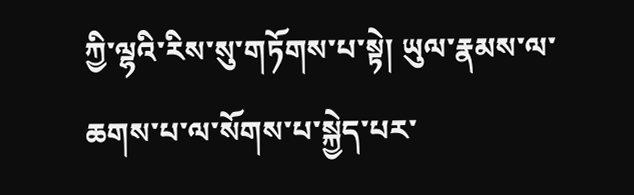ཀྱི་ལྷའི་རིས་སུ་གཏོགས་པ་སྟེ། ཡུལ་རྣམས་ལ་ཆགས་པ་ལ་སོགས་པ་སྐྱེད་པར་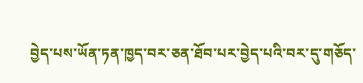བྱེད་པས་ཡོན་ཏན་ཁྱད་བར་ཅན་ཐོབ་པར་བྱེད་པའི་བར་དུ་གཅོད་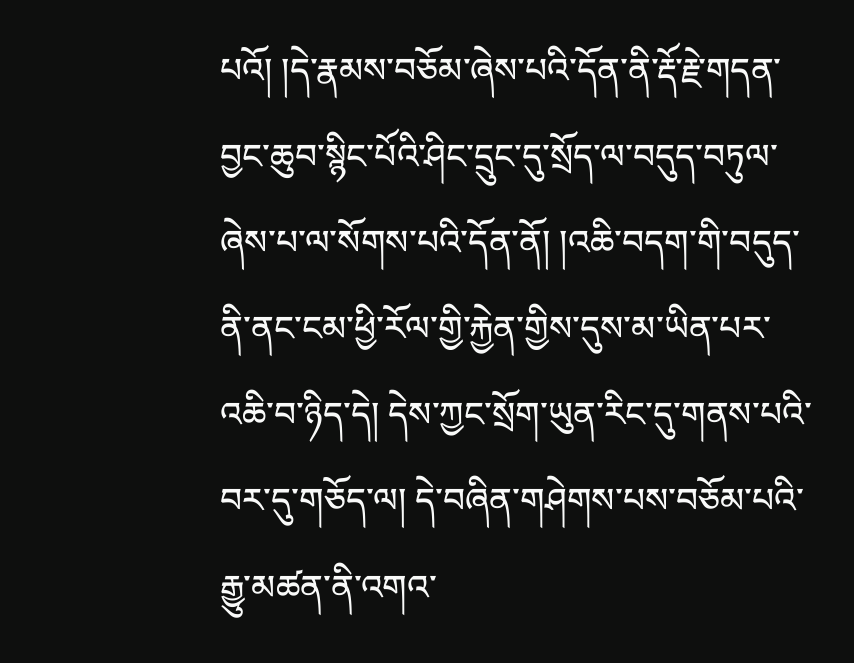པའོ། །དེ་རྣམས་བཅོམ་ཞེས་པའི་དོན་ནི་རྡོ་རྗེ་གདན་བྱང་ཆུབ་སྙིང་པོའི་ཤིང་དྲུང་དུ་སྲོད་ལ་བདུད་བཏུལ་ཞེས་པ་ལ་སོགས་པའི་དོན་ནོ། །འཆི་བདག་གི་བདུད་ནི་ནང་ངམ་ཕྱི་རོལ་གྱི་རྐྱེན་གྱིས་དུས་མ་ཡིན་པར་འཆི་བ་ཉིད་དེ། དེས་ཀྱང་སྲོག་ཡུན་རིང་དུ་གནས་པའི་བར་དུ་གཅོད་ལ། དེ་བཞིན་གཤེགས་པས་བཅོམ་པའི་རྒྱུ་མཚན་ནི་འགའ་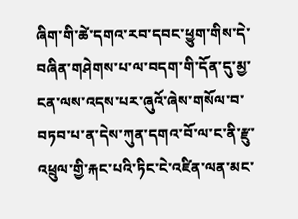ཞིག་གི་ཚེ་དགའ་རབ་དབང་ཕྱུག་གིས་དེ་བཞིན་གཤེགས་པ་ལ་བདག་གི་དོན་དུ་མྱ་ངན་ལས་འདས་པར་ཞུའོ་ཞེས་གསོལ་བ་བཏབ་པ་ན་དེས་ཀུན་དགའ་བོ་ལ་ང་ནི་རྫུ་འཕྲུལ་གྱི་རྐང་པའི་ཏིང་ངེ་འཛིན་ལན་མང་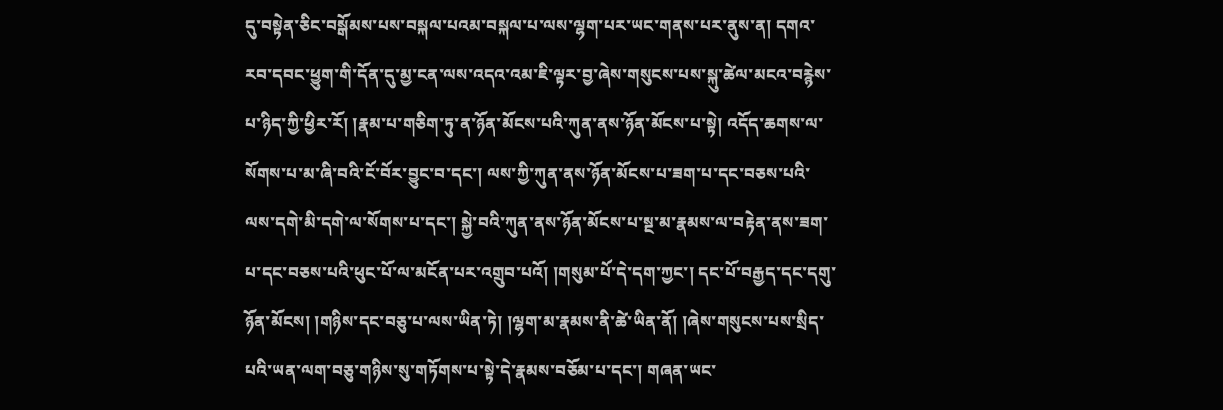དུ་བསྟེན་ཅིང་བསྒོམས་པས་བསྐལ་པའམ་བསྐལ་པ་ལས་ལྷག་པར་ཡང་གནས་པར་ནུས་ན། དགའ་རབ་དབང་ཕྱུག་གི་དོན་དུ་མྱ་ངན་ལས་འདའ་འམ་ཇི་ལྟར་བྱ་ཞེས་གསུངས་པས་སྐུ་ཚེལ་མངའ་བརྙེས་པ་ཉིད་ཀྱི་ཕྱིར་རོ། །རྣམ་པ་གཅིག་ཏུ་ན་ཉོན་མོངས་པའི་ཀུན་ནས་ཉོན་མོངས་པ་སྟེ། འདོད་ཆགས་ལ་སོགས་པ་མ་ཞི་བའི་ངོ་བོར་བྱུང་བ་དང་། ལས་ཀྱི་ཀུན་ནས་ཉོན་མོངས་པ་ཟག་པ་དང་བཅས་པའི་ལས་དགེ་མི་དགེ་ལ་སོགས་པ་དང་། སྐྱེ་བའི་ཀུན་ནས་ཉོན་མོངས་པ་སྔ་མ་རྣམས་ལ་བརྟེན་ནས་ཟག་པ་དང་བཅས་པའི་ཕུང་པོ་ལ་མངོན་པར་འགྲུབ་པའོ། །གསུམ་པོ་དེ་དག་ཀྱང་། དང་པོ་བརྒྱད་དང་དགུ་ཉོན་མོངས། །གཉིས་དང་བཅུ་པ་ལས་ཡིན་ཏེ། །ལྷག་མ་རྣམས་ནི་ཚེ་ཡིན་ནོ། །ཞེས་གསུངས་པས་སྲིད་པའི་ཡན་ལག་བཅུ་གཉིས་སུ་གཏོགས་པ་སྟེ་དེ་རྣམས་བཅོམ་པ་དང་། གཞན་ཡང་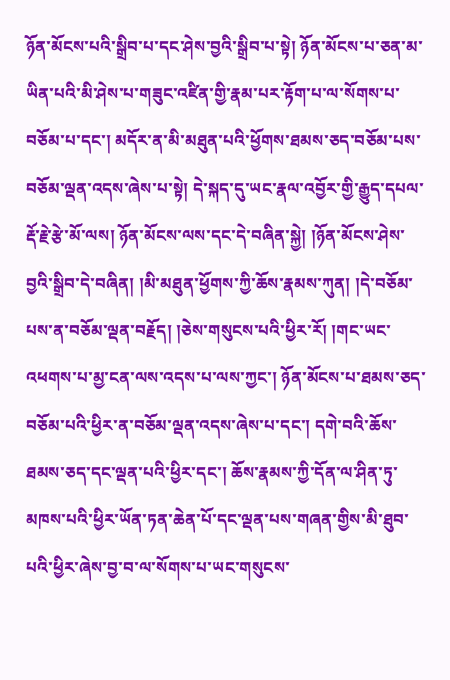ཉོན་མོངས་པའི་སྒྲིབ་པ་དང་ཤེས་བྱའི་སྒྲིབ་པ་སྟེ། ཉོན་མོངས་པ་ཅན་མ་ཡིན་པའི་མི་ཤེས་པ་གཟུང་འཛིན་གྱི་རྣམ་པར་རྟོག་པ་ལ་སོགས་པ་བཅོམ་པ་དང་། མདོར་ན་མི་མཐུན་པའི་ཕྱོགས་ཐམས་ཅད་བཅོམ་པས་བཅོམ་ལྡན་འདས་ཞེས་པ་སྟེ། དེ་སྐད་དུ་ཡང་རྣལ་འབྱོར་གྱི་རྒྱུད་དཔལ་རྡོ་རྗེ་རྩེ་མོ་ལས། ཉོན་མོངས་ལས་དང་དེ་བཞིན་སྐྱེ། །ཉོན་མོངས་ཤེས་བྱའི་སྒྲིབ་དེ་བཞིན། །མི་མཐུན་ཕྱོགས་ཀྱི་ཆོས་རྣམས་ཀུན། །དེ་བཅོམ་པས་ན་བཅོམ་ལྡན་བརྗོད། །ཅེས་གསུངས་པའི་ཕྱིར་རོ། །གང་ཡང་
འཕགས་པ་མྱ་ངན་ལས་འདས་པ་ལས་ཀྱང་། ཉོན་མོངས་པ་ཐམས་ཅད་བཅོམ་པའི་ཕྱིར་ན་བཅོམ་ལྡན་འདས་ཞེས་པ་དང་། དགེ་བའི་ཆོས་ཐམས་ཅད་དང་ལྡན་པའི་ཕྱིར་དང་། ཆོས་རྣམས་ཀྱི་དོན་ལ་ཤིན་ཏུ་མཁས་པའི་ཕྱིར་ཡོན་ཏན་ཆེན་པོ་དང་ལྡན་པས་གཞན་གྱིས་མི་ཐུབ་པའི་ཕྱིར་ཞེས་བྱ་བ་ལ་སོགས་པ་ཡང་གསུངས་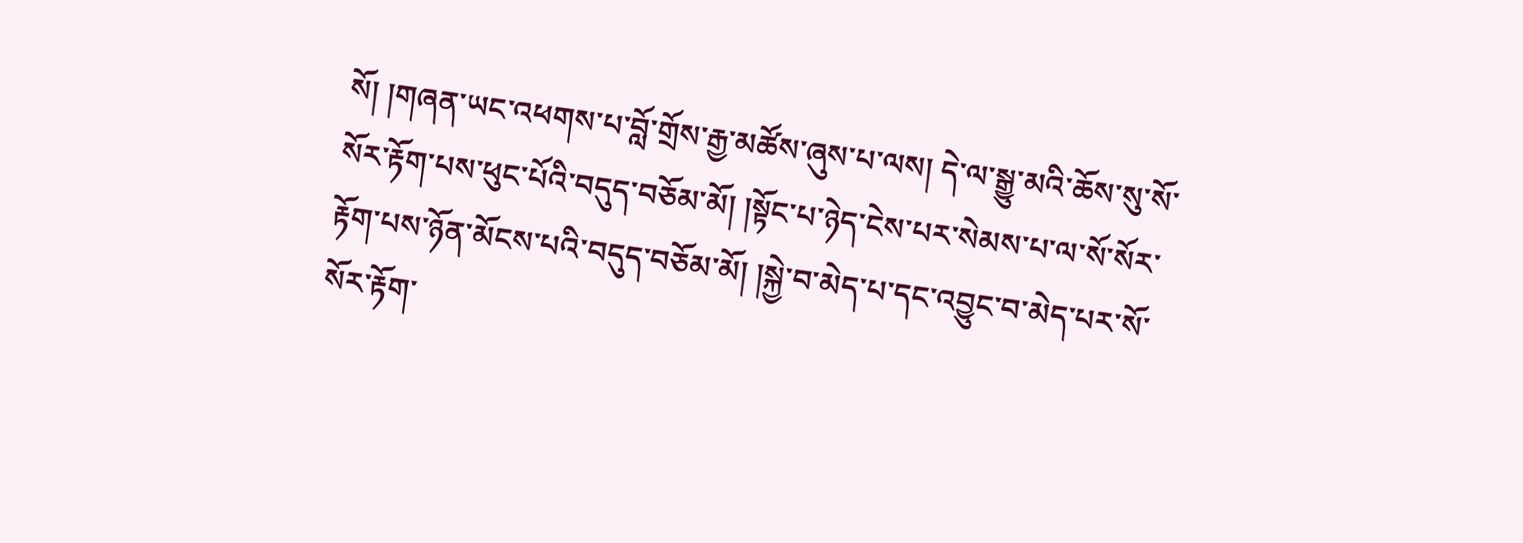སོ། །གཞན་ཡང་འཕགས་པ་བློ་གྲོས་རྒྱ་མཚོས་ཞུས་པ་ལས། དེ་ལ་སྒྱུ་མའི་ཆོས་སུ་སོ་སོར་རྟོག་པས་ཕུང་པོའི་བདུད་བཅོམ་མོ། །སྟོང་པ་ཉེད་ངེས་པར་སེམས་པ་ལ་སོ་སོར་རྟོག་པས་ཉོན་མོངས་པའི་བདུད་བཅོམ་མོ། །སྐྱེ་བ་མེད་པ་དང་འབྱུང་བ་མེད་པར་སོ་སོར་རྟོག་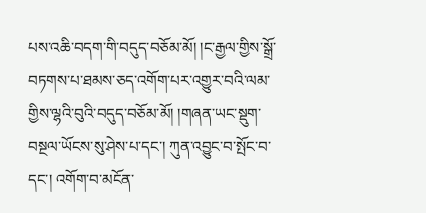པས་འཆི་བདག་གི་བདུད་བཅོམ་མོ། །ང་རྒྱལ་གྱིས་སྒྲོ་བཏགས་པ་ཐམས་ཅད་འགོག་པར་འགྱུར་བའི་ལམ་གྱིས་ལྷའི་བུའི་བདུད་བཅོམ་མོ། །གཞན་ཡང་སྡུག་བསྔལ་ཡོངས་སུ་ཤེས་པ་དང་། ཀུན་འབྱུང་བ་སྤོང་བ་དང་། འགོག་བ་མངོན་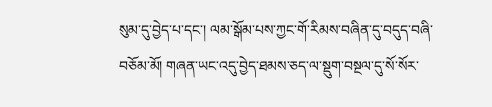སུམ་དུ་བྱེད་པ་དང་། ལམ་སྒོམ་པས་ཀྱང་གོ་རིམས་བཞིན་དུ་བདུད་བཞི་བཅོམ་མོ། གཞན་ཡང་འདུ་བྱེད་ཐམས་ཅད་ལ་སྡུག་བསྔལ་དུ་སོ་སོར་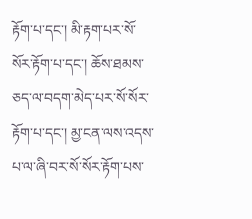རྟོག་པ་དང་། མི་རྟག་པར་སོ་སོར་རྟོག་པ་དང་། ཆོས་ཐམས་ཅད་ལ་བདག་མེད་པར་སོ་སོར་རྟོག་པ་དང་། མྱ་ངན་ལས་འདས་པ་ལ་ཞི་བར་སོ་སོར་རྟོག་པས་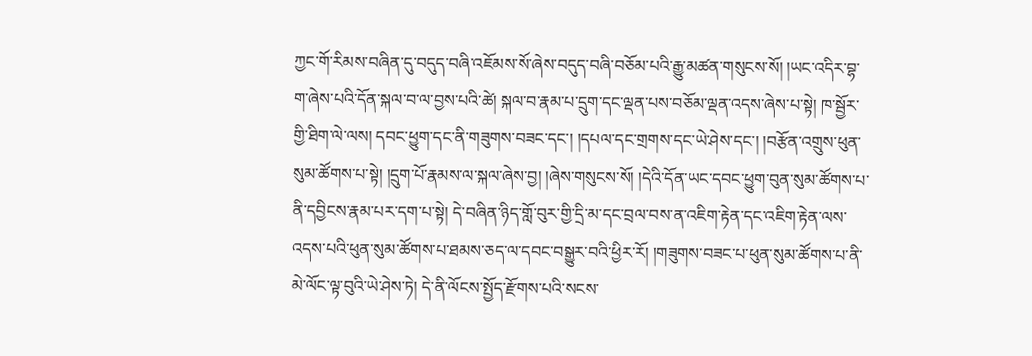ཀྱང་གོ་རིམས་བཞིན་དུ་བདུད་བཞི་འཇོམས་སོ་ཞེས་བདུད་བཞི་བཅོམ་པའི་རྒྱུ་མཚན་གསུངས་སོ། །ཡང་འདིར་བྷ་ག་ཞེས་པའི་དོན་སྐལ་བ་ལ་བྱས་པའི་ཚེ། སྐལ་བ་རྣམ་པ་དྲུག་དང་ལྡན་པས་བཅོམ་ལྡན་འདས་ཞེས་པ་སྟེ། ཁ་སྦྱོར་གྱི་ཐིག་ལེ་ལས། དབང་ཕྱུག་དང་ནི་གཟུགས་བཟང་དང་། །དཔལ་དང་གྲགས་དང་ཡེ་ཤེས་དང་། །བརྩོན་འགྲུས་ཕུན་སུམ་ཚོགས་པ་སྟེ། །དྲུག་པོ་རྣམས་ལ་སྐལ་ཞེས་བྱ། །ཞེས་གསུངས་སོ། །དེའི་དོན་ཡང་དབང་ཕྱུག་བུན་སུམ་ཚོགས་པ་ནི་དབྱིངས་རྣམ་པར་དག་པ་སྟེ། དེ་བཞིན་ཉིད་གློ་བུར་གྱི་དྲི་མ་དང་བྲལ་བས་ན་འཇིག་རྟེན་དང་འཇིག་རྟེན་ལས་འདས་པའི་ཕུན་སུམ་ཚོགས་པ་ཐམས་ཅད་ལ་དབང་བསྒྱུར་བའི་ཕྱིར་རོ། །གཟུགས་བཟང་པ་ཕུན་སུམ་ཚོགས་པ་ནི་མེ་ལོང་ལྟ་བུའི་ཡེ་ཤེས་ཏེ། དེ་ནི་ལོངས་སྤྱོད་རྫོགས་པའི་སངས་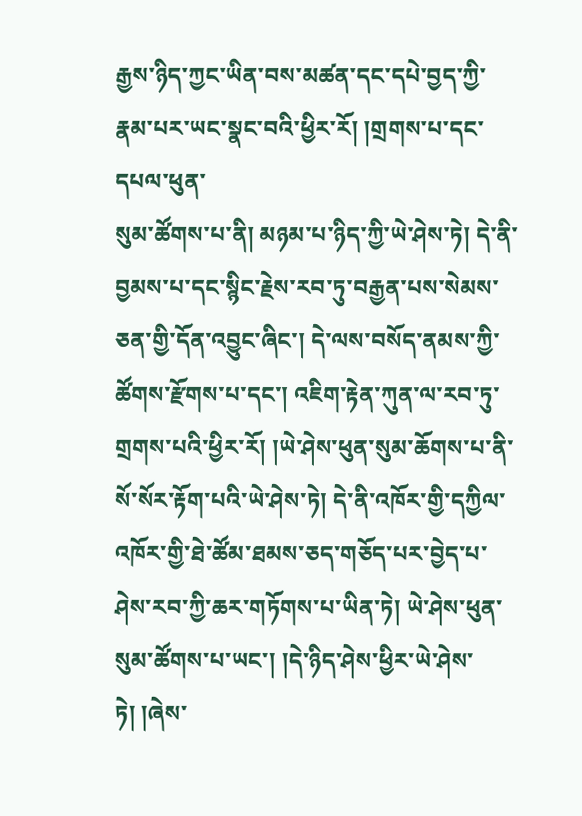རྒྱས་ཉིད་ཀྱང་ཡིན་བས་མཚན་དང་དཔེ་བྱད་ཀྱི་རྣམ་པར་ཡང་སྣང་བའི་ཕྱིར་རོ། །གྲགས་པ་དང་དཔལ་ཕུན་
སུམ་ཚོགས་པ་ནི། མཉམ་པ་ཉིད་ཀྱི་ཡེ་ཤེས་ཏེ། དེ་ནི་བྱམས་པ་དང་སྙིང་རྗེས་རབ་ཏུ་བརྒྱན་པས་སེམས་ཅན་གྱི་དོན་འབྱུང་ཞིང་། དེ་ལས་བསོད་ནམས་ཀྱི་ཚོགས་རྫོགས་པ་དང་། འཇིག་རྟེན་ཀུན་ལ་རབ་ཏུ་གྲགས་པའི་ཕྱིར་རོ། །ཡེ་ཤེས་ཕུན་སུམ་ཆོགས་པ་ནི་སོ་སོར་རྟོག་པའི་ཡེ་ཤེས་ཏེ། དེ་ནི་འཁོར་གྱི་དཀྱིལ་འཁོར་གྱི་ཐེ་ཚོམ་ཐམས་ཅད་གཅོད་པར་བྱེད་པ་ཤེས་རབ་ཀྱི་ཆར་གཏོགས་པ་ཡིན་ཏེ། ཡེ་ཤེས་ཕུན་སུམ་ཚོགས་པ་ཡང་། །དེ་ཉིད་ཤེས་ཕྱིར་ཡེ་ཤེས་ཏེ། །ཞེས་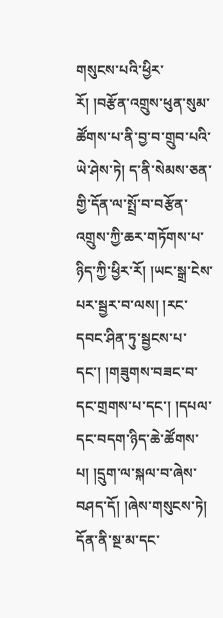གསུངས་པའི་ཕྱིར་རོ། །བརྩོན་འགྲུས་ཕུན་སུམ་ཚོགས་པ་ནི་བྱ་བ་གྲུབ་པའི་ཡེ་ཤེས་ཏེ། ད་ནི་སེམས་ཅན་གྱི་དོན་ལ་སྤྲོ་བ་བརྩོན་འགྲུས་ཀྱི་ཆར་གཏོགས་པ་ཉིད་ཀྱི་ཕྱིར་རོ། །ཡང་སྒྲ་ངེས་པར་སྦྱར་བ་ལས། །རང་དབང་ཤིན་ཏུ་སྦྱངས་པ་དང་། །གཟུགས་བཟང་བ་དང་གྲགས་པ་དང་། །དཔལ་དང་བདག་ཉིད་ཆེ་ཚོགས་པ། །དྲུག་ལ་སྐལ་བ་ཞེས་བཤད་དོ། །ཞེས་གསུངས་ཏེ། དོན་ནི་སྔ་མ་དང་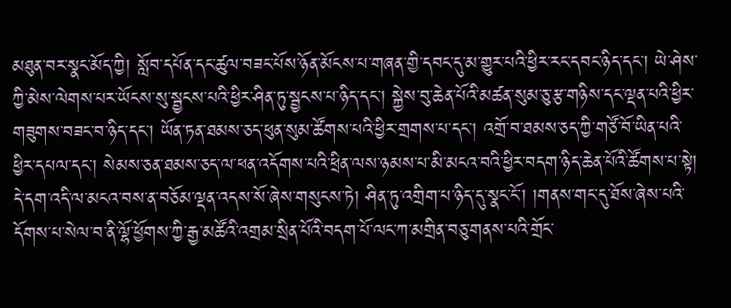མཐུན་བར་སྣང་མོད་ཀྱི། སློབ་དཔོན་དང་ཚུལ་བཟང་པོས་ཉོན་མོངས་པ་གཞན་གྱི་དབང་དུ་མ་གྱུར་པའི་ཕྱིར་རང་དབང་ཉིད་དང་། ཡེ་ཤེས་ཀྱི་མེས་ལེགས་པར་ཡོངས་སུ་སྦྱངས་པའི་ཕྱིར་ཤིན་ཏུ་སྦྱངས་པ་ཉིད་དང་། སྐྱེས་བུ་ཆེན་པོའི་མཚན་སུམ་ཅུ་རྩ་གཉིས་དང་ལྡན་པའི་ཕྱིར་གཟུགས་བཟང་བ་ཉིད་དང་། ཡོན་ཏན་ཐམས་ཅད་ཕུན་སུམ་ཚོགས་པའི་ཕྱིར་གྲགས་པ་དང་། འགྲོ་བ་ཐམས་ཅད་ཀྱི་གཙོ་བོ་ཡིན་པའི་ཕྱིར་དཔལ་དང་། སེམས་ཅན་ཐམས་ཅད་ལ་ཕན་འདོགས་པའི་ཕྲིན་ལས་ཉམས་པ་མི་མངའ་བའི་ཕྱིར་བདག་ཉིད་ཆེན་པོའི་ཚོགས་པ་སྟེ། དེ་དག་འདི་ལ་མངའ་བས་ན་བཅོམ་ལྡན་འདས་སོ་ཞེས་གསུངས་ཏེ། ཤིན་ཏུ་འགྲིག་པ་ཉིད་དུ་སྣང་ངོ་། །གནས་གང་དུ་ཐོས་ཞེས་པའི་དོགས་པ་སེལ་བ་ནི་ལྷོ་ཕྱོགས་ཀྱི་རྒྱ་མཚོའི་འགྲམ་སྲིན་པོའི་བདག་པོ་ལང་ཀ་མགྲིན་བཅུ་གནས་པའི་གྲོང་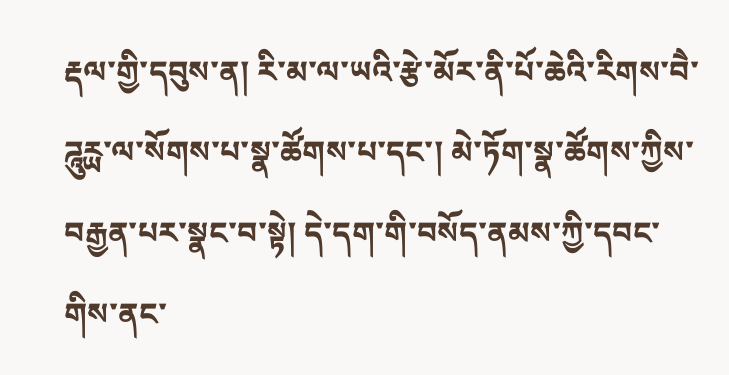རྡལ་གྱི་དབུས་ན། རི་མ་ལ་ཡའི་རྩེ་མོར་ནི་པོ་ཆེའི་རིགས་བཻ་ཌཱུཪྻ་ལ་སོགས་པ་སྣ་ཚོགས་པ་དང་། མེ་ཏོག་སྣ་ཚོགས་ཀྱིས་བརྒྱན་པར་སྣང་བ་སྟེ། དེ་དག་གི་བསོད་ནམས་ཀྱི་དབང་གིས་ནང་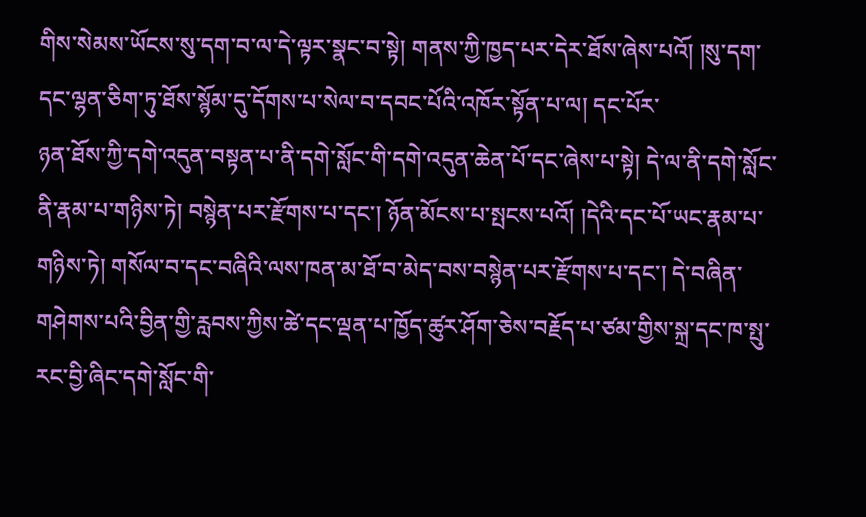གིས་སེམས་ཡོངས་སུ་དག་བ་ལ་དེ་ལྟར་སྣང་བ་སྟེ། གནས་ཀྱི་ཁྱད་པར་དེར་ཐོས་ཞེས་པའོ། །སུ་དག་དང་ལྷན་ཅིག་ཏུ་ཐོས་སྙོམ་དུ་དོགས་པ་སེལ་བ་དབང་པོའི་འཁོར་སྟོན་པ་ལ། དང་པོར་
ཉན་ཐོས་ཀྱི་དགེ་འདུན་བསྟན་པ་ནི་དགེ་སློང་གི་དགེ་འདུན་ཆེན་པོ་དང་ཞེས་པ་སྟེ། དེ་ལ་ནི་དགེ་སློང་ནི་རྣམ་པ་གཉིས་ཏེ། བསྙེན་པར་རྫོགས་པ་དང་། ཉོན་མོངས་པ་སྤངས་པའོ། །དེའི་དང་པོ་ཡང་རྣམ་པ་གཉིས་ཏེ། གསོལ་བ་དང་བཞིའི་ལས་ཁན་མ་ཐོ་བ་མེད་བས་བསྙེན་པར་རྫོགས་པ་དང་། དེ་བཞིན་གཤེགས་པའི་བྱིན་གྱི་རླབས་ཀྱིས་ཚེ་དང་ལྡན་པ་ཁྱོད་ཚུར་ཤོག་ཅེས་བརྗོད་པ་ཙམ་གྱིས་སྐྲ་དང་ཁ་སྤུ་རང་བྱི་ཞིང་དགེ་སློང་གི་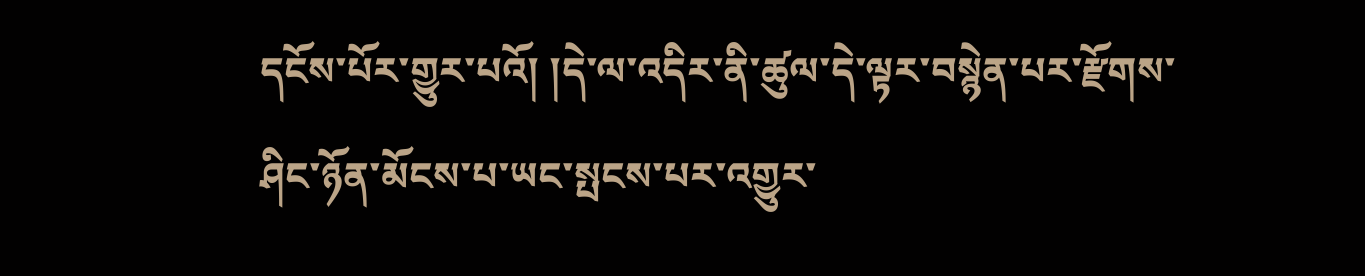དངོས་པོར་གྱུར་པའོ། །དེ་ལ་འདིར་ནི་ཚུལ་དེ་ལྟར་བསྙེན་པར་རྫོགས་ཤིང་ཉོན་མོངས་པ་ཡང་སྤངས་པར་འགྱུར་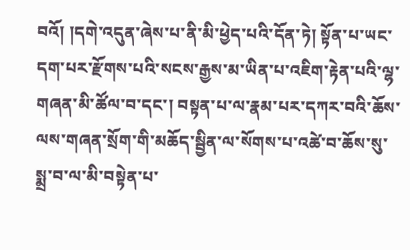བའོ། །དགེ་འདུན་ཞེས་པ་ནི་མི་ཕྱེད་པའི་དོན་ཏེ། སྟོན་པ་ཡང་དག་པར་རྫོགས་པའི་སངས་རྒྱས་མ་ཡིན་པ་འཇིག་རྟེན་པའི་ལྷ་གཞན་མི་ཚོལ་བ་དང་། བསྟན་པ་ལ་རྣམ་པར་དཀར་བའི་ཆོས་ལས་གཞན་སྲོག་གི་མཆོད་སྦྱིན་ལ་སོགས་པ་འཚེ་བ་ཆོས་སུ་སྨྲ་བ་ལ་མི་བསྟེན་པ་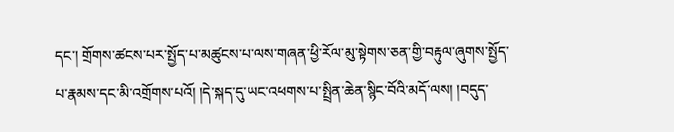དང་། གྲོགས་ཚངས་པར་སྤྱོད་པ་མཚུངས་པ་ལས་གཞན་ཕྱི་རོལ་མུ་སྟེགས་ཅན་གྱི་བརྟུལ་ཞུགས་སྤྱོད་པ་རྣམས་དང་མི་འགྲོགས་པའོ། །དེ་སྐད་དུ་ཡང་འཕགས་པ་སྤྲིན་ཆེན་སྙིང་བོའི་མདོ་ལས། །བདུད་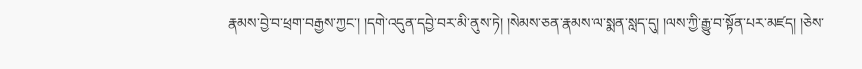རྣམས་བྱེ་བ་ཕྲག་བརྒྱས་ཀྱང་། །དགེ་འདུན་དབྱེ་བར་མི་ནུས་ཏེ། །སེམས་ཅན་རྣམས་ལ་སྨན་སླད་དུ། །ལས་ཀྱི་རྒྱུ་བ་སྟོན་པར་མཛད། །ཅེས་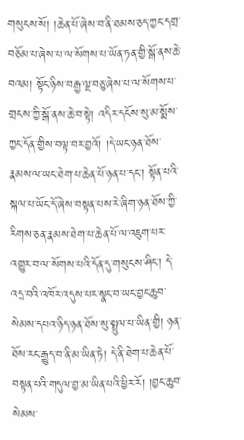གསུངས་སོ། །ཆེན་པོ་ཞེས་བ་ནི་ཐམས་ཅད་ཀྱང་དགྲ་བཅོམ་པ་ཞེས་པ་ལ་སོགས་པ་ཡོན་ཏན་གྱི་སྒོ་ནས་ཆེ་བའམ། སྟོང་ཉིས་བརྒྱ་ལྔ་བཅུ་ཞེས་པ་ལ་སོགས་པ་གྲངས་ཀྱི་སྒོ་ནས་ཆེ་བ་སྟེ། འདིར་དངོས་སུ་མ་སྨོས་ཀྱང་དོན་གྱིས་བལྟ་བར་བྱའོ། །དེ་ཡང་ཉན་ཐོས་རྣམས་ལ་ཡང་ཐེག་པ་ཆེན་པོ་ཉན་པ་དང་། སྟོན་པའི་སྐལ་པ་ཡོང་དོ་ཞེས་བསྟན་པས་རེ་ཞིག་ཉན་ཐོས་ཀྱི་རིགས་ཅན་རྣམས་ཐེག་པ་ཆེན་པོ་ལ་འཇུག་པར་འགྱུར་བ་ལ་སོགས་པའི་དོན་དུ་གསུངས་ཤིང་། དེ་འདྲ་བའི་འཁོར་འདུས་པར་སྣང་བ་ཡང་བྱང་ཆུབ་སེམས་དཔའ་ཉིད་ཉན་ཐོས་སུ་སྤྲུལ་པ་ཡིན་གྱི། ཉན་ཐོས་རང་རྒྱུད་བ་ནི་མ་ཡིན་ཏེ། དེ་ནི་ཐེག་པ་ཆེན་པོ་བསྟན་པའི་གདུལ་བྱ་མ་ཡིན་པའི་ཕྱིར་རོ། །བྱང་ཆུབ་སེམས་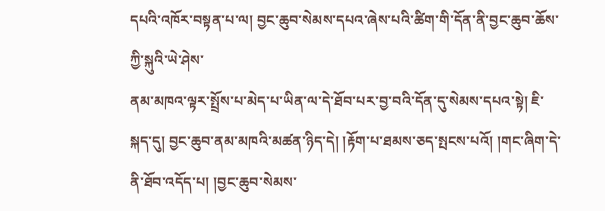དཔའི་འཁོར་བསྟན་པ་ལ། བྱང་ཆུབ་སེམས་དཔའ་ཞེས་པའི་ཚིག་གི་དོན་ནི་བྱང་ཆུབ་ཆོས་ཀྱི་སྐུའི་ཡེ་ཤེས་
ནམ་མཁའ་ལྟར་སྤྲོས་པ་མེད་པ་ཡིན་ལ་དེ་ཐོབ་པར་བྱ་བའི་དོན་དུ་སེམས་དཔའ་སྟེ། ཇི་སྐད་དུ། བྱང་ཆུབ་ནམ་མཁའི་མཚན་ཉིད་དེ། །རྟོག་པ་ཐམས་ཅད་སྤངས་པའོ། །གང་ཞིག་དེ་ནི་ཐོབ་འདོད་པ། །བྱང་ཆུབ་སེམས་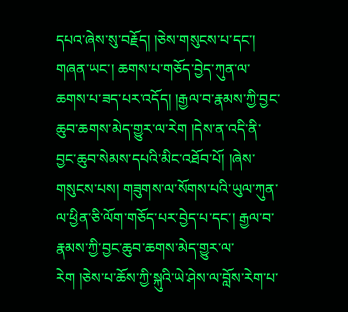དཔའ་ཞེས་སུ་བརྗོད། །ཅེས་གསུངས་པ་དང་། གཞན་ཡང་། ཆགས་པ་གཅོད་བྱེད་ཀུན་ལ་ཆགས་པ་ཟད་པར་འདོད། །རྒྱལ་བ་རྣམས་ཀྱི་བྱང་ཆུབ་ཆགས་མེད་གྱུར་ལ་རེག །དེས་ན་འདི་ནི་བྱང་ཆུབ་སེམས་དཔའི་མིང་འཐོབ་པོ། །ཞེས་གསུངས་པས། གཟུགས་ལ་སོགས་པའི་ཡུལ་ཀུན་ལ་ཕྱིན་ཅི་ལོག་གཅོད་པར་བྱེད་པ་དང་། རྒྱལ་བ་རྣམས་ཀྱི་བྱང་ཆུབ་ཆགས་མེད་གྱུར་ལ་རེག །ཅེས་པ་ཆོས་ཀྱི་སྐུའི་ཡེ་ཤེས་ལ་བློས་རེག་པ་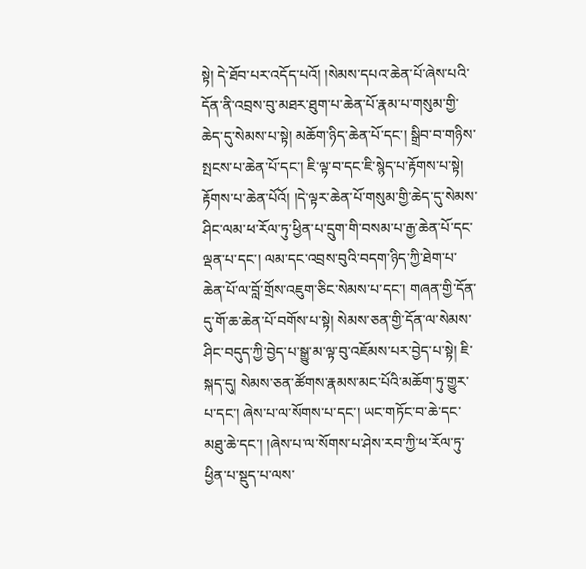སྟེ། དེ་ཐོབ་པར་འདོད་པའོ། །སེམས་དཔའ་ཆེན་པོ་ཞེས་པའི་དོན་ནི་འབྲས་བུ་མཐར་ཐུག་པ་ཆེན་པོ་རྣམ་པ་གསུམ་གྱི་ཆེད་དུ་སེམས་པ་སྟེ། མཆོག་ཉིད་ཆེན་པོ་དང་། སྒྲིབ་བ་གཉིས་སྤངས་པ་ཆེན་པོ་དང་། ཇི་ལྟ་བ་དང་ཇི་སྙེད་པ་རྟོགས་པ་སྟེ། རྟོགས་པ་ཆེན་པོའོ། །དེ་ལྟར་ཆེན་པོ་གསུམ་གྱི་ཆེད་དུ་སེམས་ཤིང་ལམ་ཕ་རོལ་ཏུ་ཕྱིན་པ་དྲུག་གི་བསམ་པ་རྒྱ་ཆེན་པོ་དང་ལྡན་པ་དང་། ལམ་དང་འབྲས་བུའི་བདག་ཉིད་ཀྱི་ཐེག་པ་ཆེན་པོ་ལ་བློ་གྲོས་འཇུག་ཅིང་སེམས་པ་དང་། གཞན་གྱི་དོན་དུ་གོ་ཆ་ཆེན་པོ་བགོས་པ་སྟེ། སེམས་ཅན་གྱི་དོན་ལ་སེམས་ཤིང་བདུད་ཀྱི་བྱེད་པ་སྒྱུ་མ་ལྟ་བུ་འཇོམས་པར་བྱེད་པ་སྟེ། ཇི་སྐད་དུ། སེམས་ཅན་ཚོགས་རྣམས་མང་པོའི་མཆོག་ཏུ་གྱུར་པ་དང་། ཞེས་པ་ལ་སོགས་པ་དང་། ཡང་གཏོང་བ་ཆེ་དང་མཐུ་ཆེ་དང་། །ཞེས་པ་ལ་སོགས་པ་ཤེས་རབ་ཀྱི་ཕ་རོལ་ཏུ་ཕྱིན་པ་སྡུད་པ་ལས་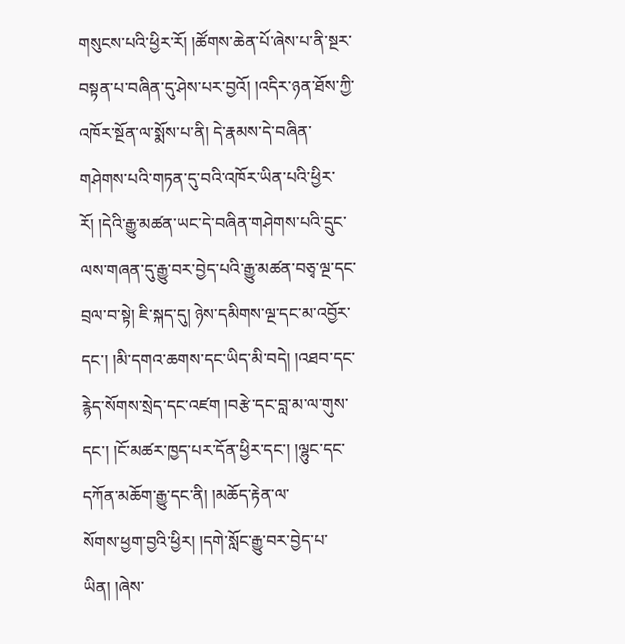གསུངས་པའི་ཕྱིར་རོ། །ཚོགས་ཆེན་པོ་ཞེས་པ་ནི་སྔར་བསྟན་པ་བཞིན་དུ་ཤེས་པར་བྱའོ། །འདིར་ཉན་ཐོས་ཀྱི་འཁོར་སྔོན་ལ་སྨོས་པ་ནི། དེ་རྣམས་དེ་བཞིན་གཤེགས་པའི་གཏན་དུ་བའི་འཁོར་ཡིན་པའི་ཕྱིར་རོ། །དེའི་རྒྱུ་མཚན་ཡང་དེ་བཞིན་གཤེགས་པའི་དྲུང་ལས་གཞན་དུ་རྒྱུ་བར་བྱེད་པའི་རྒྱུ་མཚན་བཅྭ་ལྔ་དང་བྲལ་བ་སྟེ། ཇི་སྐད་དུ། ཉེས་དམིགས་ལྔ་དང་མ་འབྱོར་དང་། །མི་དགའ་ཆགས་དང་ཡིད་མི་བདེ། །འཐབ་དང་རྙེད་སོགས་སྲེད་དང་འཛག །བརྩེ་དང་བླ་མ་ལ་གུས་དང་། །ངོ་མཚར་ཁྱད་པར་དོན་ཕྱིར་དང་། །ལྷུང་དང་དཀོན་མཆོག་རྒྱུ་དང་ནི། །མཆོད་རྟེན་ལ་
སོགས་ཕྱག་བྱའི་ཕྱིར། །དགེ་སློང་རྒྱུ་བར་བྱེད་པ་ཡིན། །ཞེས་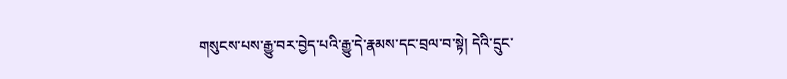གསུངས་པས་རྒྱུ་བར་བྱེད་པའི་རྒྱུ་དེ་རྣམས་དང་བྲལ་བ་སྟེ། དེའི་དྲུང་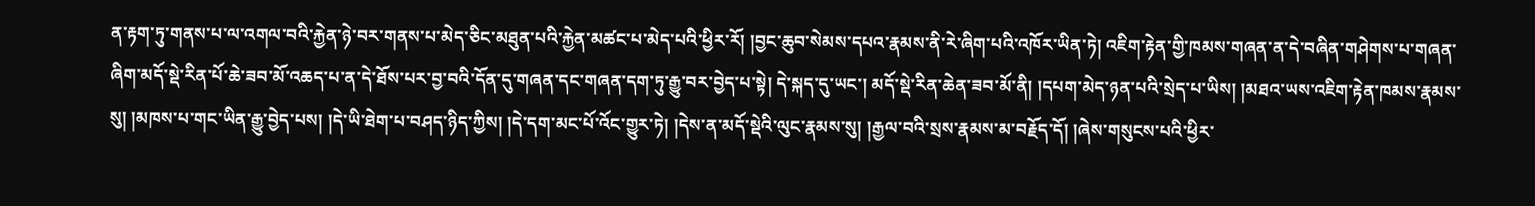ན་རྟག་ཏུ་གནས་པ་ལ་འགལ་བའི་རྐྱེན་ཉེ་བར་གནས་པ་མེད་ཅིང་མཐུན་པའི་རྐྱེན་མཚང་པ་མེད་པའི་ཕྱིར་རོ། །བྱང་ཆུབ་སེམས་དཔའ་རྣམས་ནི་རེ་ཞིག་པའི་འཁོར་ཡིན་ཏེ། འཇིག་རྟེན་གྱི་ཁམས་གཞན་ན་དེ་བཞིན་གཤེགས་པ་གཞན་ཞིག་མདོ་སྡེ་རིན་པོ་ཆེ་ཟབ་མོ་འཆད་པ་ན་དེ་ཐོས་པར་བྱ་བའི་དོན་དུ་གཞན་དང་གཞན་དག་ཏུ་རྒྱུ་བར་བྱེད་པ་སྟེ། དེ་སྐད་དུ་ཡང་། མདོ་སྡེ་རིན་ཆེན་ཟབ་མོ་ནི། །དཔག་མེད་ཉན་པའི་སྲེད་པ་ཡིས། །མཐའ་ཡས་འཇིག་རྟེན་ཁམས་རྣམས་སུ། །མཁས་པ་གང་ཡིན་རྒྱུ་བྱེད་པས། །དེ་ཡི་ཐེག་པ་བཤད་ཉིད་ཀྱིས། །དེ་དག་མང་པོ་འོང་གྱུར་ཏེ། །དེས་ན་མདོ་སྡེའི་ལུང་རྣམས་སུ། །རྒྱལ་བའི་སྲས་རྣམས་མ་བརྗོད་དོ། །ཞེས་གསུངས་པའི་ཕྱིར་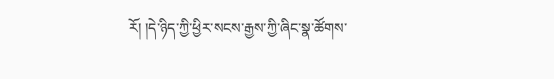རོ། །དེ་ཉིད་ཀྱི་ཕྱིར་སངས་རྒྱས་ཀྱི་ཞིང་སྣ་ཚོགས་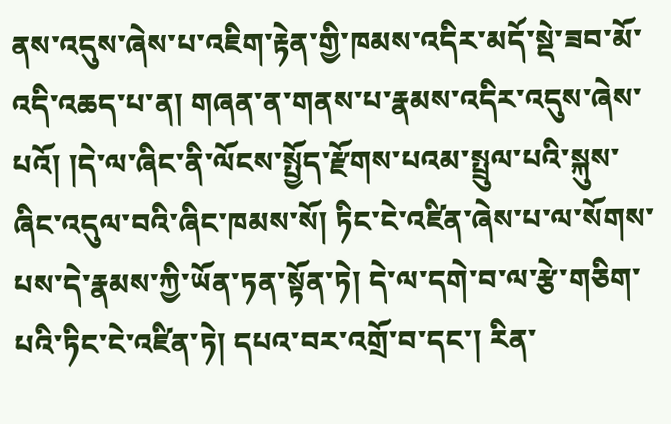ནས་འདུས་ཞེས་པ་འཇིག་རྟེན་གྱི་ཁམས་འདིར་མདོ་སྡེ་ཟབ་མོ་འདི་འཆད་པ་ན། གཞན་ན་གནས་པ་རྣམས་འདིར་འདུས་ཞེས་པའོ། །དེ་ལ་ཞིང་ནི་ལོངས་སྤྱོད་རྫོགས་པའམ་སྤྲུལ་པའི་སྐུས་ཞིང་འདུལ་བའི་ཞིང་ཁམས་སོ། ཏིང་ངེ་འཛིན་ཞེས་པ་ལ་སོགས་པས་དེ་རྣམས་ཀྱི་ཡོན་ཏན་སྟོན་ཏེ། དེ་ལ་དགེ་བ་ལ་རྩེ་གཅིག་པའི་ཏིང་ངེ་འཛིན་ཏེ། དཔའ་བར་འགྲོ་བ་དང་། རིན་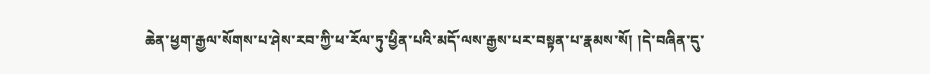ཆེན་ཕྱག་རྒྱལ་སོགས་པ་ཤེས་རབ་ཀྱི་ཕ་རོལ་ཏུ་ཕྱིན་པའི་མདོ་ལས་རྒྱས་པར་བསྟན་པ་རྣམས་སོ། །དེ་བཞིན་དུ་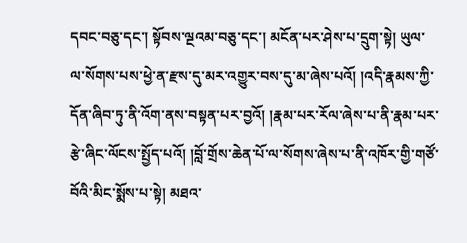དབང་བཅུ་དང་། སྟོབས་ལྔའམ་བཅུ་དང་། མངོན་པར་ཤེས་པ་དྲུག་སྟེ། ཡུལ་ལ་སོགས་པས་ཕྱེ་ན་རྫས་དུ་མར་འགྱུར་བས་དུ་མ་ཞེས་པའོ། །འདི་རྣམས་ཀྱི་དོན་ཞིབ་ཏུ་ནི་འོག་ནས་བསྟན་པར་བྱའོ། །རྣམ་པར་རོལ་ཞེས་པ་ནི་རྣམ་པར་རྩེ་ཞིང་ལོངས་སྤྱོད་པའོ། །བློ་གྲོས་ཆེན་པོ་ལ་སོགས་ཞེས་པ་ནི་འཁོར་གྱི་གཙོ་བོའི་མིང་སྨོས་པ་སྟེ། མཐའ་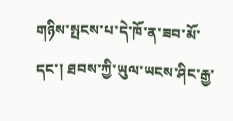གཉིས་སྤངས་པ་དེ་ཁོ་ན་ཟབ་མོ་དང་། ཐབས་ཀྱི་ཡུལ་ཡངས་ཤིང་རྒྱ་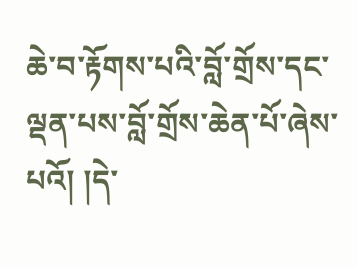ཆེ་བ་རྟོགས་པའི་བློ་གྲོས་དང་ལྡན་པས་བློ་གྲོས་ཆེན་པོ་ཞེས་པའོ། །དེ་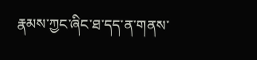རྣམས་ཀྱང་ཞིང་ཐ་དད་ན་གནས་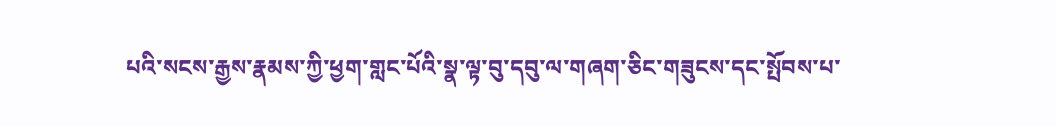པའི་སངས་རྒྱས་རྣམས་ཀྱི་ཕྱག་གླང་པོའི་སྣ་ལྟ་བུ་དབུ་ལ་གཞག་ཅིང་གཟུངས་དང་སྤོབས་པ་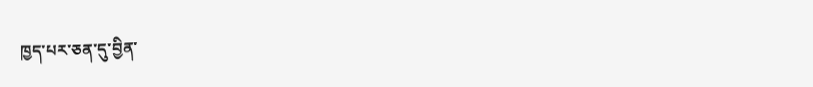ཁྱད་པར་ཅན་དུ་བྱིན་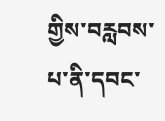གྱིས་བརླབས་པ་ནི་དབང་